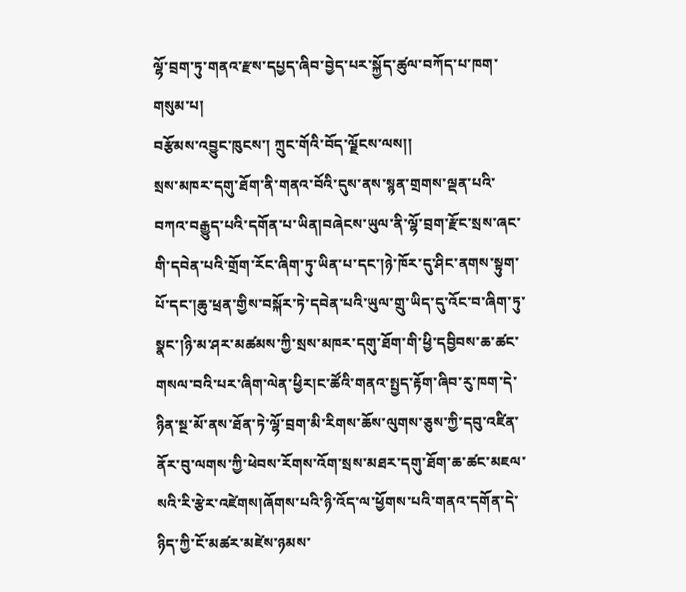ལྷོ་བྲག་ཏུ་གནའ་རྫས་དཔྱད་ཞིབ་བྱེད་པར་སྐྱོད་ཚུལ་བཀོད་པ་ཁག་གསུམ་པ།
བརྩོམས་འབྱུང་ཁུངས་། ཀྲུང་གོའི་བོད་ལྗོངས་ལས།།
སྲས་མཁར་དགུ་ཐོག་ནི་གནའ་བོའི་དུས་ནས་སྙན་གྲགས་ལྡན་པའི་བཀའ་བརྒྱུད་པའི་དགོན་པ་ཡིན།བཞེངས་ཡུལ་ནི་ལྷོ་བྲག་རྫོང་སྲས་ཞང་གི་དབེན་པའི་གྲོག་རོང་ཞིག་ཏུ་ཡིན་པ་དང་།ཉེ་ཁོར་དུ་ཤིང་ནགས་སྟུག་པོ་དང་།ཆུ་ཕྲན་གྱིས་བསྐོར་ཏེ་དབེན་པའི་ཡུལ་གྲུ་ཡིད་དུ་འོང་བ་ཞིག་ཏུ་སྣང་།ཉི་མ་ཤར་མཚམས་ཀྱི་སྲས་མཁར་དགུ་ཐོག་གི་ཕྱི་དབྱིབས་ཆ་ཚང་གསལ་བའི་པར་ཞིག་ལེན་ཕྱིར།ང་ཚོའི་གནའ་སྤྱད་རྟོག་ཞིབ་རུ་ཁག་དེ་ཉིན་སྔ་མོ་ནས་ཐོན་ཏེ་ལྷོ་བྲག་མི་རིགས་ཆོས་ལུགས་ཅུས་ཀྱི་དབུ་འཛིན་ནོར་བུ་ལགས་ཀྱི་ཕེབས་རོགས་འོག་སྲས་མཐར་དགུ་ཐོག་ཆ་ཚང་མཇལ་སའི་རི་རྩེར་འཛེགས།ཞོགས་པའི་ཉི་འོད་ལ་ཕྱོགས་པའི་གནའ་དགོན་དེ་ཉིད་ཀྱི་ངོ་མཚར་མཛེས་ཉམས་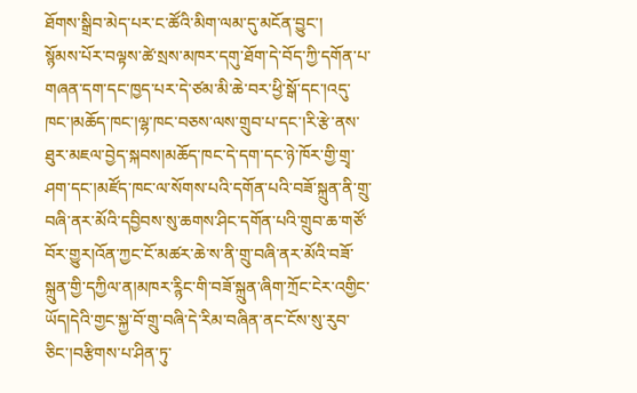ཐོགས་སྒྲིབ་མེད་པར་ང་ཚོའི་མིག་ལམ་དུ་མངོན་བྱུང་།
སྙོམས་པོར་བལྟས་ཚེ་སྲས་མཁར་དགུ་ཐོག་དེ་བོད་ཀྱི་དགོན་པ་གཞན་དག་དང་ཁྱད་པར་དེ་ཙམ་མི་ཆེ་བར་ཕྱི་སྒོ་དང་།འདུ་ཁང་།མཆོད་ཁང་།ལྷ་ཁང་བཅས་ལས་གྲུབ་པ་དང་།རི་རྩེ་ནས་ཐུར་མཇལ་བྱེད་སྐབས།མཆོད་ཁང་དེ་དག་དང་ཉེ་ཁོར་གྱི་གྲྭ་ཤག་དང་།མཛོད་ཁང་ལ་སོགས་པའི་དགོན་པའི་བཟོ་སྐྲུན་ནི་གྲུ་བཞི་ནར་མོའི་དབྱིབས་སུ་ཆགས་ཤིང་དགོན་པའི་གྲུབ་ཆ་གཙོ་བོར་གྱུར།འོན་ཀྱང་ངོ་མཚར་ཆེ་ས་ནི་གྲུ་བཞི་ནར་མོའི་བཟོ་སྐྲུན་གྱི་དཀྱིལ་ན།མཁར་ཪྙིང་གི་བཟོ་སྐྲུན་ཞིག་ཀྲོང་ངེར་འགྱིང་ཡོད།དེའི་གྱང་སྐྱ་བོ་གྲུ་བཞི་དེ་རིམ་བཞིན་ནང་ངོས་སུ་རུབ་ཅིང་།བརྩིགས་པ་ཤིན་ཏུ་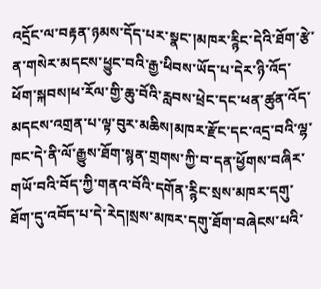འདྲོང་ལ་བརྟན་ཉམས་དོད་པར་སྣང་།མཁར་ཪྙིང་དེའི་ཐོག་རྩེ་ན་གསེར་མདངས་ཕྱུང་བའི་རྒྱ་ཕིབས་ཡོད་པ་དེར་ཉི་འོད་ཕོག་སྐབས།ཕ་རོལ་གྱི་ཆུ་བོའི་རླབས་ཕྲེང་དང་ཕན་ཚུན་འོད་མདངས་འགྲན་པ་ལྟ་བུར་མཆིས།མཁར་རྫོང་དང་འདྲ་བའི་ལྷ་ཁང་དེ་ནི་ལོ་རྒྱུས་ཐོག་སྙན་གྲགས་ཀྱི་བ་དན་ཕྱོགས་བཞིར་གཡོ་བའི་བོད་ཀྱི་གནའ་བོའི་དགོན་ཪྙིང་སྲས་མཁར་དགུ་ཐོག་དུ་འབོད་པ་དེ་རེད།སྲས་མཁར་དགུ་ཐོག་བཞེངས་པའི་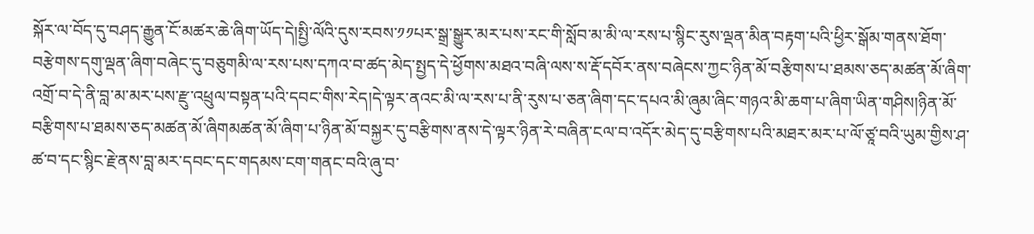སྐོར་ལ་བོད་དུ་བཤད་རྒྱུན་ངོ་མཚར་ཆེ་ཞིག་ཡོད་དེ།སྤྱི་ལོའི་དུས་རབས་༡༡པར་སྒྲ་སྒྱུར་མར་པས་རང་གི་སློབ་མ་མི་ལ་རས་པ་སྙིང་རུས་ལྡན་མིན་བརྟག་པའི་ཕྱིར་སྒོམ་གནས་ཐོག་བརྩེགས་དགུ་ལྡན་ཞིག་བཞེང་དུ་བཅུགམི་ལ་རས་པས་དཀའ་བ་ཚད་མེད་སྤྱད་དེ་ཕྱོགས་མཐའ་བཞི་ལས་ས་རྡོ་དབོར་ནས་བཞེངས་ཀྱང་ཉིན་མོ་བརྩིགས་པ་ཐམས་ཅད་མཚན་མོ་ཞིག་འགྲོ་བ་དེ་ནི་བླ་མ་མར་པས་རྫུ་འཕྲུལ་བསྟན་པའི་དབང་གིས་རེད།དེ་ལྟར་ནའང་མི་ལ་རས་པ་ནི་རུས་པ་ཅན་ཞིག་དང་དཔའ་མི་ཞུམ་ཞིང་གཉའ་མི་ཆག་པ་ཞིག་ཡིན་གཤིས།ཉིན་མོ་བརྩིགས་པ་ཐམས་ཅད་མཚན་མོ་ཞིགམཚན་མོ་ཞིག་པ་ཉིན་མོ་བསྐྱར་དུ་བརྩིགས་ནས་དེ་ལྟར་ཉིན་རེ་བཞིན་ངལ་བ་འདོར་མེད་དུ་བརྩིགས་པའི་མཐར་མར་པ་ལོ་ཙཱ་བའི་ཡུམ་གྱིས་ཤ་ཚ་བ་དང་སྙིང་རྗེ་ནས་བླ་མར་དབང་དང་གདམས་ངག་གནང་བའི་ཞུ་བ་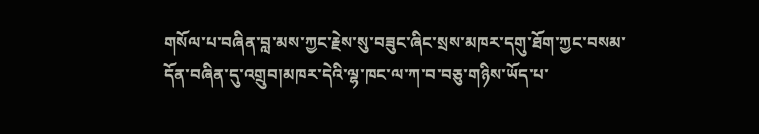གསོལ་པ་བཞིན་བླ་མས་ཀྱང་རྗེས་སུ་བཟུང་ཞིང་སྲས་མཁར་དགུ་ཐོག་ཀྱང་བསམ་དོན་བཞིན་དུ་འགྲུབ།མཁར་དེའི་ལྷ་ཁང་ལ་ཀ་བ་བཅུ་གཉིས་ཡོད་པ་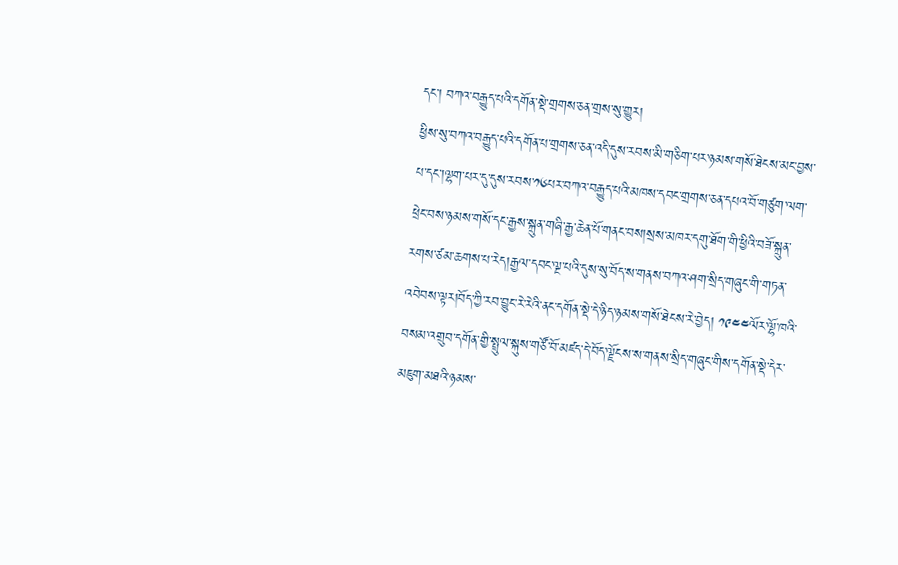དང་། བཀའ་བརྒྱུད་པའི་དགོན་སྡེ་གྲགས་ཅན་གྲས་སུ་གྱུར།
ཕྱིས་སུ་བཀའ་བརྒྱུད་པའི་དགོན་པ་གྲགས་ཅན་འདི་དུས་རབས་མི་གཅིག་པར་ཉམས་གསོ་ཐེངས་མང་བྱས་པ་དང་།ལྷག་པར་དུ་དུས་རབས་༡༦པར་བཀའ་བརྒྱུད་པའི་མཁས་དབང་གྲགས་ཅན་དཔའ་བོ་གཙུག་ལག་ཕྲེང་བས་ཉམས་གསོ་དང་རྒྱས་སྐྲུན་གཞི་རྒྱ་ཆེན་པོ་གནང་བས།སྲས་མཁར་དགུ་ཐོག་གི་ཕྱིའི་བཟོ་སྐྲུན་རགས་ཙམ་ཆགས་པ་རེད།རྒྱལ་དབང་ལྔ་པའི་དུས་སུ་བོད་ས་གནས་བཀའ་ཤག་སྲིད་གཞུང་གི་གཏན་འབེབས་ལྟར།བོད་ཀྱི་རབ་བྱུང་རེ་རེའི་ནང་དགོན་སྡེ་དེ་ཉིད་ཉམས་གསོ་ཐེངས་རེ་བྱེད། ༡༩༤༤ལོར་ལྷོ་ཁའི་བསམ་འགྲུབ་དགོན་གྱི་སྤྲུལ་སྐུས་གཙོ་བོ་མཛད་དེ་བོད་ལྗོངས་ས་གནས་སྲིད་གཞུང་གིས་དགོན་སྡེ་དེར་མཇུག་མཐའི་ཉམས་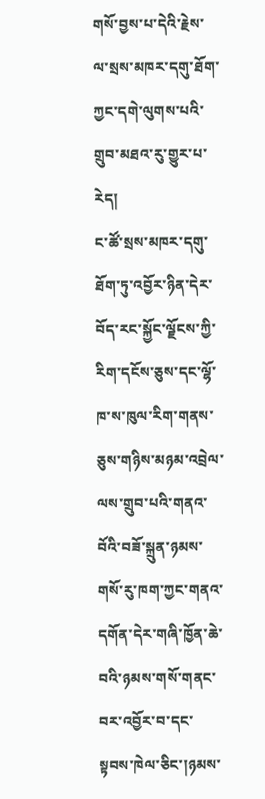གསོ་བྱས་པ་དེའི་རྗེས་ལ་སྲས་མཁར་དགུ་ཐོག་ཀྱང་དགེ་ལུགས་པའི་གྲུབ་མཐའ་རུ་གྱུར་པ་རེད།
ང་ཚོ་སྲས་མཁར་དགུ་ཐོག་ཏུ་འབྱོར་ཉིན་དེར་བོད་རང་སྐྱོང་ལྗོངས་ཀྱི་རིག་དངོས་ཅུས་དང་ལྷོ་ཁ་ས་ཁུལ་རིག་གནས་ཅུས་གཉིས་མཉམ་འབྲེལ་ལས་གྲུབ་པའི་གནའ་བོའི་བཟོ་སྐྲུན་ཉམས་གསོ་རུ་ཁག་ཀྱང་གནའ་དགོན་དེར་གཞི་ཁྱོན་ཆེ་བའི་ཉམས་གསོ་གནང་བར་འབྱོར་བ་དང་སྟབས་ཁེལ་ཅིང་།ཉམས་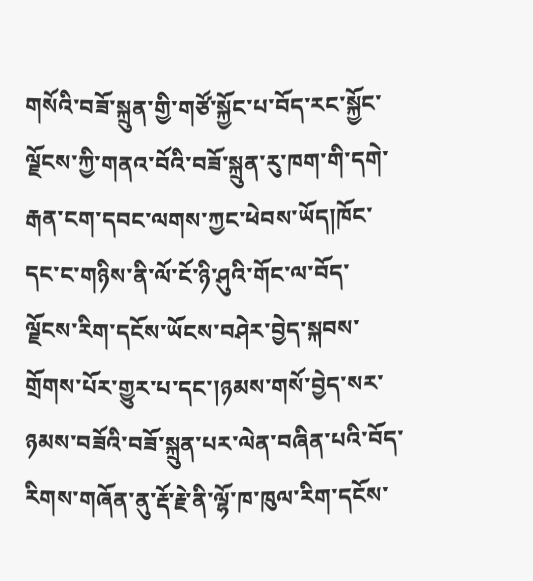གསོའི་བཟོ་སྐྲུན་གྱི་གཙོ་སྐྱོང་པ་བོད་རང་སྐྱོང་ལྗོངས་ཀྱི་གནའ་བོའི་བཟོ་སྐྲུན་རུ་ཁག་གི་དགེ་རྒན་ངག་དབང་ལགས་ཀྱང་ཕེབས་ཡོད།ཁོང་དང་ང་གཉིས་ནི་ལོ་ངོ་ཉི་ཤུའི་གོང་ལ་བོད་ལྗོངས་རིག་དངོས་ཡོངས་བཤེར་བྱེད་སྐབས་གྲོགས་པོར་གྱུར་པ་དང་།ཉམས་གསོ་བྱེད་སར་ཉམས་བཟོའི་བཟོ་སྐྲུན་པར་ལེན་བཞིན་པའི་བོད་རིགས་གཞོན་ནུ་རྡོ་རྗེ་ནི་ལྷོ་ཁ་ཁུལ་རིག་དངོས་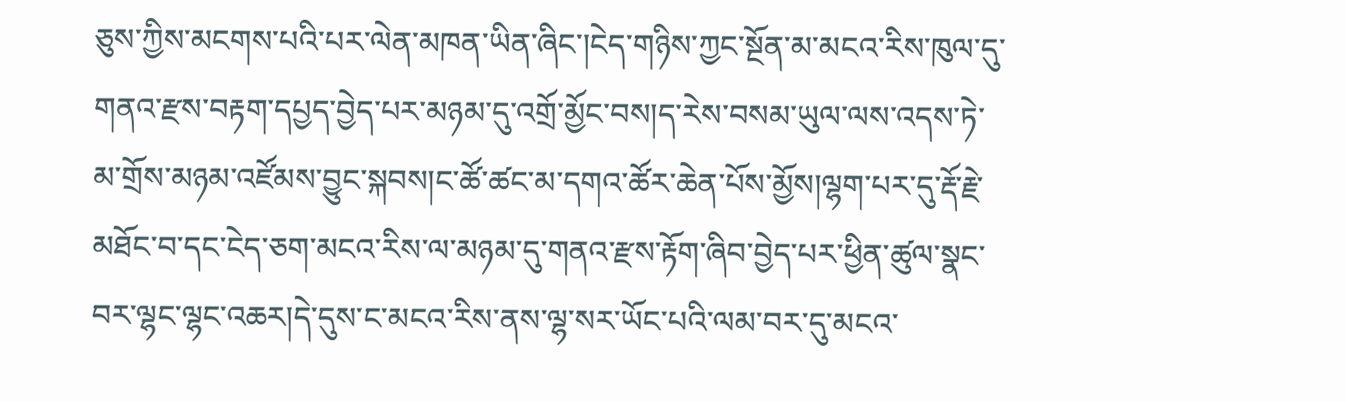ཅུས་ཀྱིས་མངགས་པའི་པར་ལེན་མཁན་ཡིན་ཞིང་།ངེད་གཉིས་ཀྱང་སྔོན་མ་མངའ་རིས་ཁུལ་དུ་གནའ་རྫས་བརྟག་དཔྱད་བྱེད་པར་མཉམ་དུ་འགྲོ་མྱོང་བས།ད་རེས་བསམ་ཡུལ་ལས་འདས་ཏེ་མ་གྲོས་མཉམ་འཛོམས་བྱུང་སྐབས།ང་ཚོ་ཚང་མ་དགའ་ཚོར་ཆེན་པོས་མྱོས།ལྷག་པར་དུ་རྡོ་རྗེ་མཐོང་བ་དང་ངེད་ཅག་མངའ་རིས་ལ་མཉམ་དུ་གནའ་རྫས་རྟོག་ཞིབ་བྱེད་པར་ཕྱིན་ཚུལ་སྣང་བར་ལྷང་ལྷང་འཆར།དེ་དུས་ང་མངའ་རིས་ནས་ལྷ་སར་ཡོང་པའི་ལམ་བར་དུ་མངའ་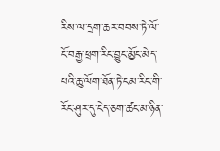རིས་ལ་དྲག་ཆར་བབས་ཏེ་ལོ་ངོ་བརྒྱ་ཕྲག་རིང་བྱུང་མྱོང་མེད་པའི་ཆུ་ལོག་ཐོན་ཏེ་ངམ་རིང་གི་རོང་ཤུར་དུ་ངེད་ཅག་ཚང་མ་ཉིན་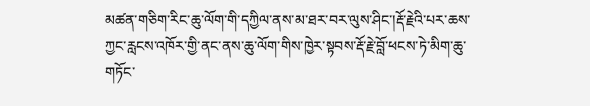མཚན་གཅིག་རིང་ཆུ་ལོག་གི་དཀྱིལ་ནས་མ་ཐར་བར་ལུས་ཤིང་།རྡོ་རྗེའི་པར་ཆས་ཀྱང་རླངས་འཁོར་གྱི་ནང་ནས་ཆུ་ལོག་གིས་ཁྱེར་སྟབས་རྡོ་རྗེ་བློ་ཕངས་ཏེ་མིག་ཆུ་གཏོང་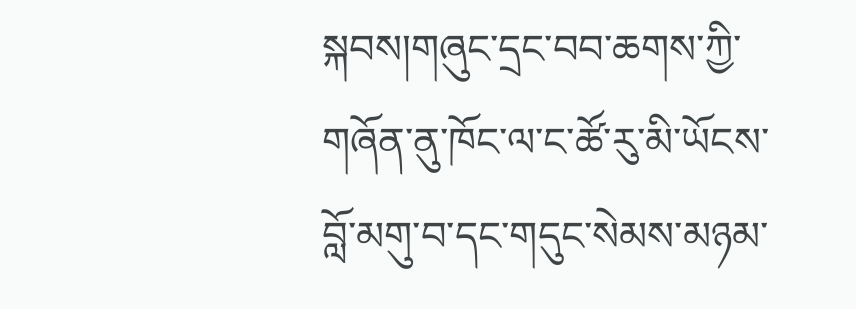སྐབས།གཞུང་དྲང་བབ་ཆགས་ཀྱི་གཞོན་ནུ་ཁོང་ལ་ང་ཚོ་རུ་མི་ཡོངས་བློ་མགུ་བ་དང་གདུང་སེམས་མཉམ་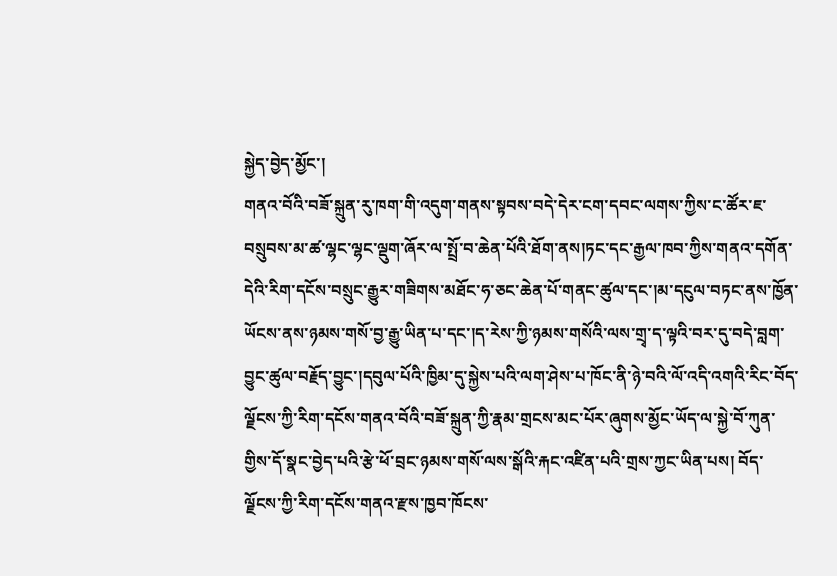སྐྱེད་བྱེད་མྱོང་།
གནའ་བོའི་བཟོ་སྐྲུན་རུ་ཁག་གི་འདུག་གནས་སྟབས་བདེ་དེར་ངག་དབང་ལགས་ཀྱིས་ང་ཚོར་ཇ་བསྲུབས་མ་ཚ་ལྷང་ལྷང་ལྡུག་ཞོར་ལ་སྤྲོ་བ་ཆེན་པོའི་ཐོག་ནས།ཏང་དང་རྒྱལ་ཁབ་ཀྱིས་གནའ་དགོན་དེའི་རིག་དངོས་བསྲུང་རྒྱུར་གཟིགས་མཐོང་ཧ་ཅང་ཆེན་པོ་གནང་ཚུལ་དང་།མ་དངུལ་བཏང་ནས་ཁྱོན་ཡོངས་ནས་ཉམས་གསོ་བྱ་རྒྱུ་ཡིན་པ་དང་།ད་རེས་ཀྱི་ཉམས་གསོའི་ལས་གྲྭ་ད་ལྟའི་བར་དུ་བདེ་བླག་བྱུང་ཚུལ་བརྗོད་བྱུང་།དབུལ་པོའི་ཁྱིམ་དུ་སྐྱེས་པའི་ལག་ཤེས་པ་ཁོང་ནི་ཉེ་བའི་ལོ་འདི་འགའི་རིང་བོད་ལྗོངས་ཀྱི་རིག་དངོས་གནའ་བོའི་བཟོ་སྐྲུན་ཀྱི་རྣམ་གྲངས་མང་པོར་ཞུགས་མྱོང་ཡོད་ལ་སྐྱེ་བོ་ཀུན་གྱིས་དོ་སྣང་བྱེད་པའི་རྩེ་ཕོ་བྲང་ཉམས་གསོ་ལས་སྒོའི་རྐང་འཛིན་པའི་གྲས་ཀྱང་ཡིན་པས། བོད་ལྗོངས་ཀྱི་རིག་དངོས་གནའ་རྫས་ཁྱབ་ཁོངས་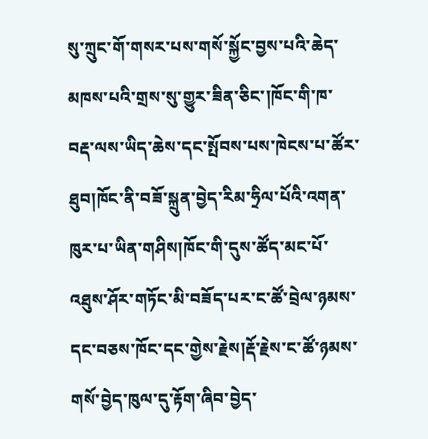སུ་ཀྲུང་གོ་གསར་པས་གསོ་སྐྱོང་བྱས་པའི་ཆེད་མཁས་པའི་གྲས་སུ་གྱུར་ཟིན་ཅིང་།ཁོང་གི་ཁ་བརྡ་ལས་ཡིད་ཆེས་དང་སྤོབས་པས་ཁེངས་པ་ཚོར་ཐུབ།ཁོང་ནི་བཟོ་སྐྲུན་བྱེད་རིམ་ཧྲིལ་པོའི་འགན་ཁུར་པ་ཡིན་གཤིས།ཁོང་གི་དུས་ཚོད་མང་པོ་འཐུས་ཤོར་གཏོང་མི་བཟོད་པར་ང་ཚོ་བྲེལ་ཉམས་དང་བཅས་ཁོང་དང་གྱེས་རྗེས།རྡོ་རྗེས་ང་ཚོ་ཉམས་གསོ་བྱེད་ཁུལ་དུ་རྟོག་ཞིབ་བྱེད་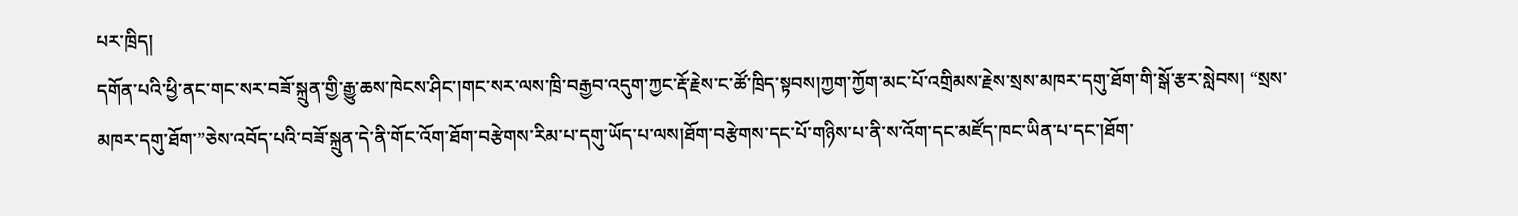པར་ཁྲིད།
དགོན་པའི་ཕྱི་ནང་གང་སར་བཟོ་སྐྲུན་གྱི་རྒྱུ་ཆས་ཁེངས་ཤིང་།གང་སར་ལས་ཁྲི་བརྒྱབ་འདུག་ཀྱང་རྡོ་རྗེས་ང་ཚོ་ཁྲིད་སྟབས།ཀྱག་ཀྱོག་མང་པོ་འགྲིམས་རྗེས་སྲས་མཁར་དགུ་ཐོག་གི་སྒོ་རྩར་སླེབས། “སྲས་མཁར་དགུ་ཐོག་”ཅེས་འབོད་པའི་བཟོ་སྐྲུན་དེ་ནི་གོང་འོག་ཐོག་བརྩེགས་རིམ་པ་དགུ་ཡོད་པ་ལས།ཐོག་བརྩེགས་དང་པོ་གཉིས་པ་ནི་ས་འོག་དང་མཛོད་ཁང་ཡིན་པ་དང་།ཐོག་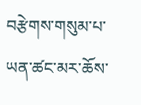བརྩེགས་གསུམ་པ་ཡན་ཚང་མར་ཆོས་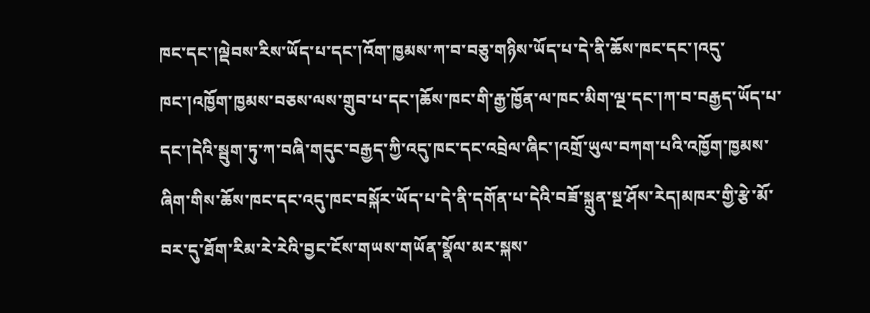ཁང་དང་།ལྡེབས་རིས་ཡོད་པ་དང་།འོག་ཁྱམས་ཀ་བ་བཅུ་གཉིས་ཡོད་པ་དེ་ནི་ཆོས་ཁང་དང་།འདུ་ཁང་།འཁྱོག་ཁྱམས་བཅས་ལས་གྲུབ་པ་དང་།ཆོས་ཁང་གི་རྒྱ་ཁྱོན་ལ་ཁང་མིག་ལྔ་དང་།ཀ་བ་བརྒྱད་ཡོད་པ་དང་།དེའི་སྦུག་ཏུ་ཀ་བཞི་གདུང་བརྒྱད་ཀྱི་འདུ་ཁང་དང་འབྲེལ་ཞིང་།འགྲོ་ཡུལ་བཀག་པའི་འཁྱོག་ཁྱམས་ཞིག་གིས་ཆོས་ཁང་དང་འདུ་ཁང་བསྐོར་ཡོད་པ་དེ་ནི་དགོན་པ་དེའི་བཟོ་སྐྲུན་སྔ་ཤོས་རེད།མཁར་གྱི་རྩེ་མོ་བར་དུ་ཐོག་རིམ་རེ་རེའི་བྱང་ངོས་གཡས་གཡོན་སྣོལ་མར་སྐས་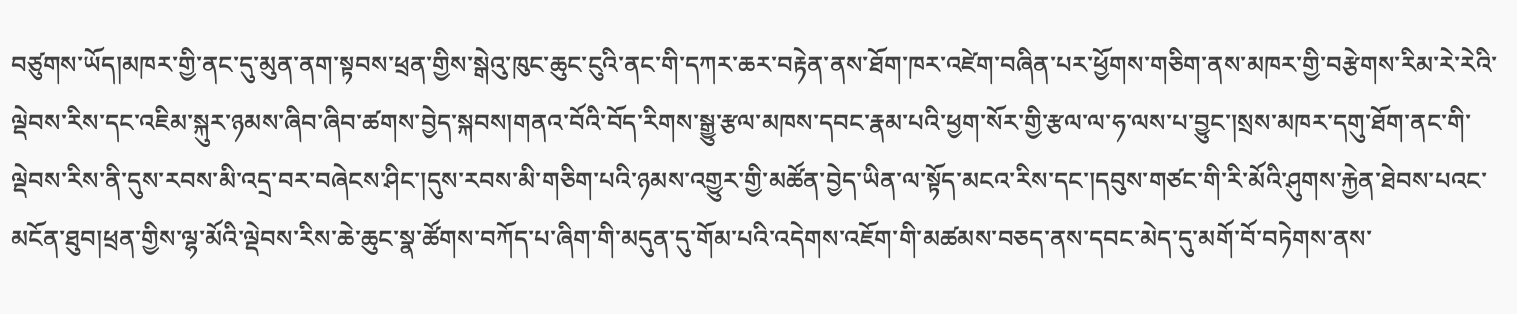བཙུགས་ཡོད།མཁར་གྱི་ནང་དུ་མུན་ནག་སྟབས་ཕྲན་གྱིས་སྒེའུ་ཁུང་ཆུང་ངུའི་ནང་གི་དཀར་ཆར་བརྟེན་ནས་ཐོག་ཁར་འཛེག་བཞིན་པར་ཕྱོགས་གཅིག་ནས་མཁར་གྱི་བརྩེགས་རིམ་རེ་རེའི་ལྡེབས་རིས་དང་འཇིམ་སྐུར་ཉམས་ཞིབ་ཞིབ་ཚགས་བྱེད་སྐབས།གནའ་བོའི་བོད་རིགས་སྒྱུ་རྩལ་མཁས་དབང་རྣམ་པའི་ཕྱག་སོར་གྱི་རྩལ་ལ་ཧ་ལས་པ་བྱུང་།སྲས་མཁར་དགུ་ཐོག་ནང་གི་ལྡེབས་རིས་ནི་དུས་རབས་མི་འདྲ་བར་བཞེངས་ཤིང་།དུས་རབས་མི་གཅིག་པའི་ཉམས་འགྱུར་གྱི་མཚོན་བྱེད་ཡིན་ལ་སྟོད་མངའ་རིས་དང་།དབུས་གཙང་གི་རི་མོའི་ཤུགས་རྐྱེན་ཐེབས་པའང་མངོན་ཐུབ།ཕྲན་གྱིས་ལྷ་མོའི་ལྡེབས་རིས་ཆེ་ཆུང་སྣ་ཚོགས་བཀོད་པ་ཞིག་གི་མདུན་དུ་གོམ་པའི་འདེགས་འཇོག་གི་མཚམས་བཅད་ནས་དབང་མེད་དུ་མགོ་བོ་བཏེགས་ནས་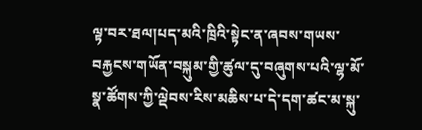ལྟ་བར་ཐལ།པད་མའི་ཁྲིའི་སྟེང་ན་ཞབས་གཡས་བརྐྱངས་གཡོན་བསྐུམ་གྱི་ཚུལ་དུ་བཞུགས་པའི་ལྷ་མོ་སྣ་ཚོགས་ཀྱི་ལྡེབས་རིས་མཆིས་པ་དེ་དག་ཚང་མ་སྐུ་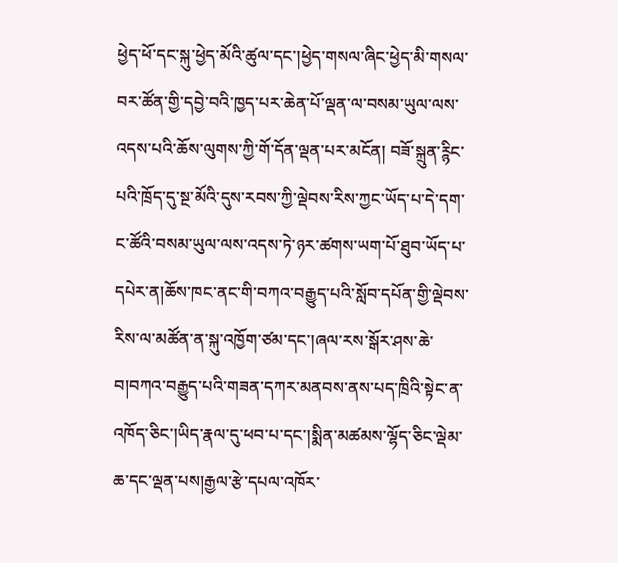ཕྱེད་ཕོ་དང་སྐུ་ཕྱེད་མོའི་ཚུལ་དང་།ཕྱེད་གསལ་ཞིང་ཕྱེད་མི་གསལ་བར་ཚོན་གྱི་དབྱེ་བའི་ཁྱད་པར་ཆེན་པོ་ལྡན་ལ་བསམ་ཡུལ་ལས་འདས་པའི་ཆོས་ལུགས་ཀྱི་གོ་དོན་ལྡན་པར་མངོན། བཟོ་སྐྲུན་ཪྙིང་པའི་ཁྲོད་དུ་སྔ་མོའི་དུས་རབས་ཀྱི་ལྡེབས་རིས་ཀྱང་ཡོད་པ་དེ་དག་ང་ཚོའི་བསམ་ཡུལ་ལས་འདས་ཏེ་ཉར་ཚགས་ཡག་པོ་ཐུབ་ཡོད་པ་དཔེར་ན།ཆོས་ཁང་ནང་གི་བཀའ་བརྒྱུད་པའི་སློབ་དཔོན་གྱི་ལྡེབས་རིས་ལ་མཚོན་ན་སྐུ་འཁྱོག་ཙམ་དང་།ཞལ་རས་སྒོར་ཤས་ཆེ་བ།བཀའ་བརྒྱུད་པའི་གཟན་དཀར་མནབས་ནས་པད་ཁྲིའི་སྟེང་ན་འཁོད་ཅིང་།ཡིད་རྣལ་དུ་ཕབ་པ་དང་།སྨིན་མཚམས་ལྷོད་ཅིང་ལྡེམ་ཆ་དང་ལྡན་པས།རྒྱལ་རྩེ་དཔལ་འཁོར་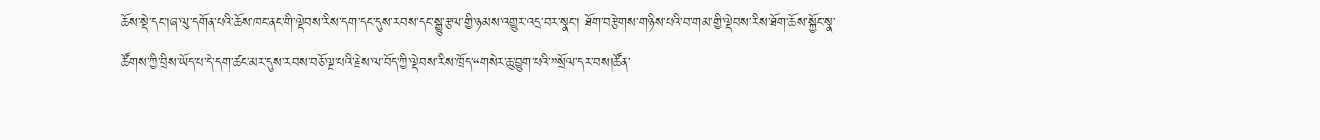ཆོས་སྡེ་དང་།ཞ་ལུ་དགོན་པའི་ཆོས་ཁང་ནང་གི་ལྡེབས་རིས་དག་དང་དུས་རབས་དང་སྒྱུ་རྩལ་གྱི་ཉམས་འགྱུར་འདྲ་བར་སྣང་། ཐོག་བརྩེགས་གཉིས་པའི་བ་གམ་གྱི་ལྡེབས་རིས་ཐོག་ཆོས་སྐྱོང་སྣ་ཚོགས་ཀྱི་བྲིས་ཡོད་པ་དེ་དག་ཚང་མར་དུས་རབས་བཅོ་ལྔ་པའི་རྗེས་ལ་བོད་ཀྱི་ལྡེབས་རིས་ཁྲོད་“གསེར་ཆུ་བྱུག་པའི་”སྲོལ་དར་བས།ཚོན་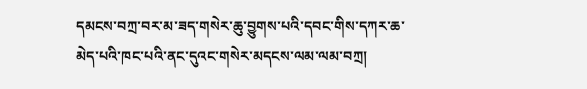དམངས་བཀྲ་བར་མ་ཟད་གསེར་ཆུ་བྱུགས་པའི་དབང་གིས་དཀར་ཆ་མེད་པའི་ཁང་པའི་ནང་དུའང་གསེར་མདངས་ལམ་ལམ་བཀྲ།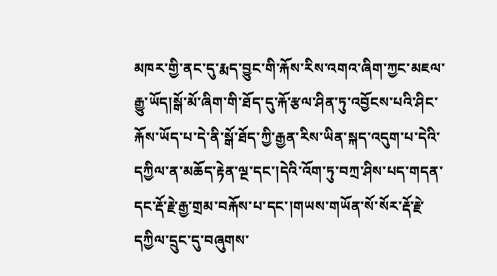མཁར་གྱི་ནང་དུ་རྨད་བྱུང་གི་རྐོས་རིས་འགའ་ཞིག་ཀྱང་མཇལ་རྒྱུ་ཡོད།སྒོ་མོ་ཞིག་གི་ཐོད་དུ་རྐོ་རྩལ་ཤིན་ཏུ་འབྱོངས་པའི་ཤིང་རྐོས་ཡོད་པ་དེ་ནི་སྒོ་ཐོད་ཀྱི་རྒྱན་རིས་ཡིན་སྐད་འདུག་པ་དེའི་དཀྱིལ་ན་མཆོད་རྟེན་ལྔ་དང་།དེའི་འོག་ཏུ་བཀྲ་ཤིས་པད་གདན་དང་རྡོ་རྗེ་རྒྱ་གྲམ་བརྐོས་པ་དང་།གཡས་གཡོན་སོ་སོར་རྡོ་རྗེ་དཀྱིལ་དྲུང་དུ་བཞུགས་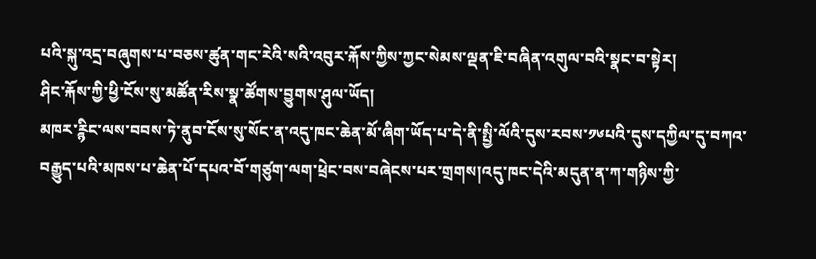པའི་སྐུ་འདྲ་བཞུགས་པ་བཅས་ཚུན་གང་རེའི་སའི་འབུར་རྐོས་ཀྱིས་ཀྱང་སེམས་ལྡན་ཇི་བཞིན་འགུལ་བའི་སྣང་བ་སྟེར།
ཤིང་རྐོས་ཀྱི་ཕྱི་ངོས་སུ་མཚོན་རིས་སྣ་ཚོགས་བྱུགས་ཤུལ་ཡོད།
མཁར་ཪྙིང་ལས་བབས་ཏེ་ནུབ་ངོས་སུ་སོང་ན་འདུ་ཁང་ཆེན་མོ་ཞིག་ཡོད་པ་དེ་ནི་སྤྱི་ལོའི་དུས་རབས་༡༦པའི་དུས་དཀྱིལ་དུ་བཀའ་བརྒྱུད་པའི་མཁས་པ་ཆེན་པོ་དཔའ་བོ་གཙུག་ལག་ཕྲེང་བས་བཞེངས་པར་གྲགས།འདུ་ཁང་དེའི་མདུན་ན་ཀ་གཉིས་ཀྱི་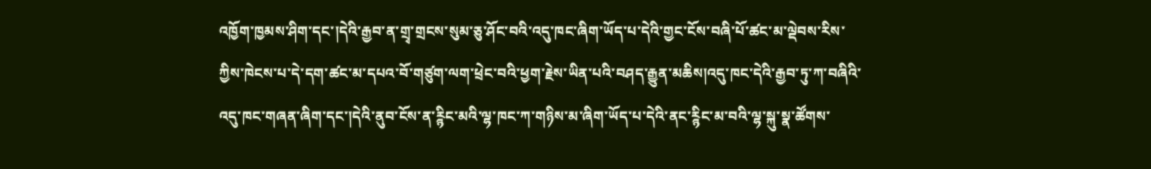འཁྱོག་ཁྱམས་ཤིག་དང་།དེའི་རྒྱབ་ན་གྲྭ་གྲངས་སུམ་ཅུ་ཤོང་བའི་འདུ་ཁང་ཞིག་ཡོད་པ་དེའི་གྱང་ངོས་བཞི་པོ་ཚང་མ་ལྡེབས་རིས་ཀྱིས་ཁེངས་པ་དེ་དག་ཚང་མ་དཔའ་བོ་གཙུག་ལག་ཕྲེང་བའི་ཕྱག་རྗེས་ཡིན་པའི་བཤད་རྒྱུན་མཆིས།འདུ་ཁང་དེའི་རྒྱབ་ཏུ་ཀ་བཞིའི་འདུ་ཁང་གཞན་ཞིག་དང་།དེའི་ནུབ་ངོས་ན་ཪྙིང་མའི་ལྷ་ཁང་ཀ་གཉིས་མ་ཞིག་ཡོད་པ་དེའི་ནང་ཪྙིང་མ་བའི་ལྷ་སྐུ་སྣ་ཚོགས་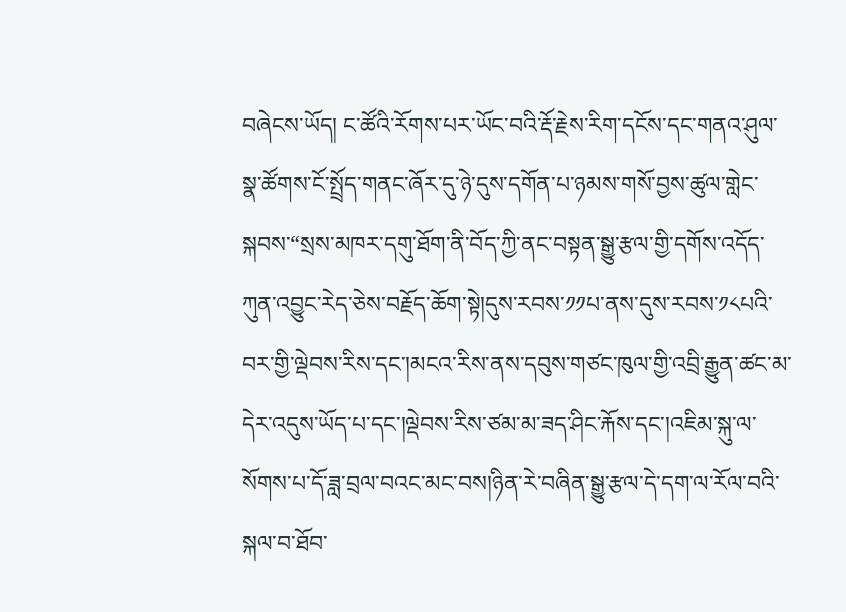བཞེངས་ཡོད། ང་ཚོའི་རོགས་པར་ཡོང་བའི་རྡོ་རྗེས་རིག་དངོས་དང་གནའ་ཤུལ་སྣ་ཚོགས་ངོ་སྤྲོད་གནང་ཞོར་དུ་ཉེ་དུས་དགོན་པ་ཉམས་གསོ་བྱས་ཚུལ་གླེང་སྐབས་“སྲས་མཁར་དགུ་ཐོག་ནི་བོད་ཀྱི་ནང་བསྟན་སྒྱུ་རྩལ་གྱི་དགོས་འདོད་ཀུན་འབྱུང་རེད་ཅེས་བརྗོད་ཆོག་སྟེ།དུས་རབས་༡༡པ་ནས་དུས་རབས་༡༨པའི་བར་གྱི་ལྡེབས་རིས་དང་།མངའ་རིས་ནས་དབུས་གཙང་ཁུལ་གྱི་འབྲི་རྒྱུན་ཚང་མ་དེར་འདུས་ཡོད་པ་དང་།ལྡེབས་རིས་ཙམ་མ་ཟད་ཤིང་རྐོས་དང་།འཇིམ་སྐུ་ལ་སོགས་པ་དོ་ཟླ་བྲལ་བའང་མང་བས།ཉིན་རེ་བཞིན་སྒྱུ་རྩལ་དེ་དག་ལ་རོལ་བའི་སྐལ་བ་ཐོབ་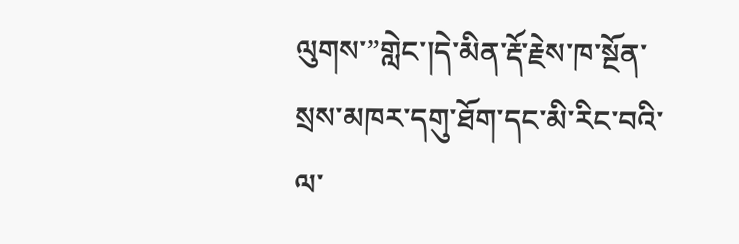ལུགས་”གླེང་།དེ་མིན་རྡོ་རྗེས་ཁ་སྔོན་སྲས་མཁར་དགུ་ཐོག་དང་མི་རིང་བའི་ལ་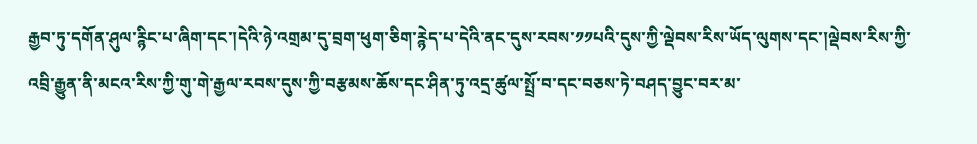རྒྱབ་ཏུ་དགོན་ཤུལ་ཪྙིང་པ་ཞིག་དང་།དེའི་ཉེ་འགྲམ་དུ་བྲག་ཕུག་ཅིག་ཪྙེད་པ་དེའི་ནང་དུས་རབས་༡༡པའི་དུས་ཀྱི་ལྡེབས་རིས་ཡོད་ལུགས་དང་།ལྡེབས་རིས་ཀྱི་འབྲི་རྒྱུན་ནི་མངའ་རིས་ཀྱི་གུ་གེ་རྒྱལ་རབས་དུས་ཀྱི་བརྩམས་ཆོས་དང་ཤིན་ཏུ་འདྲ་ཚུལ་སྤྲོ་བ་དང་བཅས་ཏེ་བཤད་བྱུང་བར་མ་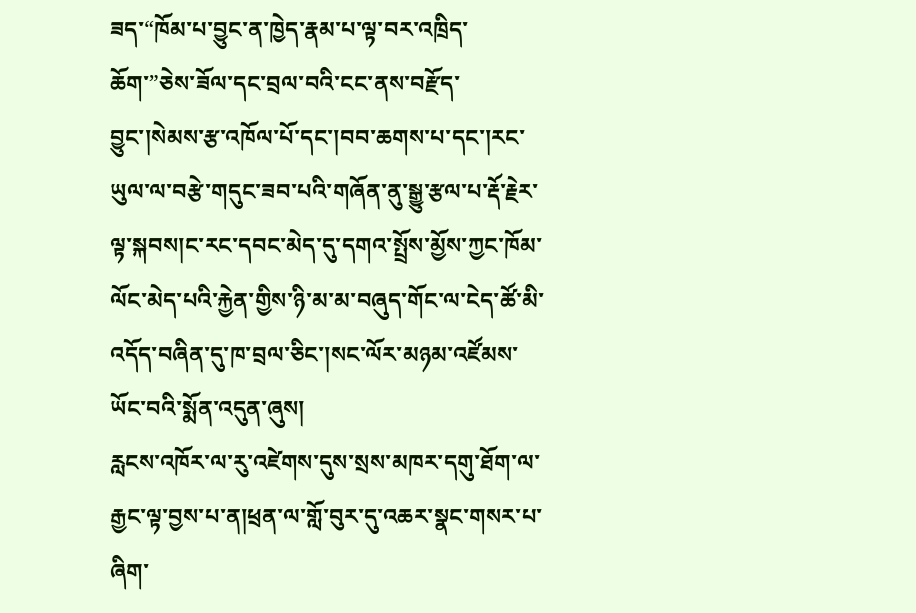ཟད་“ཁོམ་པ་བྱུང་ན་ཁྱེད་རྣམ་པ་ལྟ་བར་འཁྲིད་ཆོག་”ཅེས་ཟོལ་དང་བྲལ་བའི་ངང་ནས་བརྫོད་བྱུང་།སེམས་རྩ་འཁོལ་པོ་དང་།བབ་ཆགས་པ་དང་།རང་ཡུལ་ལ་བརྩེ་གདུང་ཟབ་པའི་གཞོན་ནུ་སྒྱུ་རྩལ་པ་རྡོ་རྗེར་ལྟ་སྐབས།ང་རང་དབང་མེད་དུ་དགའ་སྤྲོས་མྱོས་ཀྱང་ཁོམ་ལོང་མེད་པའི་རྐྱེན་གྱིས་ཉི་མ་མ་བཞུད་གོང་ལ་ངེད་ཚོ་མི་འདོད་བཞིན་དུ་ཁ་བྲལ་ཅིང་།སང་ལོར་མཉམ་འཛོམས་ཡོང་བའི་སྨོན་འདུན་ཞུས།
རླངས་འཁོར་ལ་རུ་འཛེགས་དུས་སྲས་མཁར་དགུ་ཐོག་ལ་རྒྱང་ལྟ་བྱས་པ་ན།ཕྲན་ལ་གློ་བུར་དུ་འཆར་སྣང་གསར་པ་ཞིག་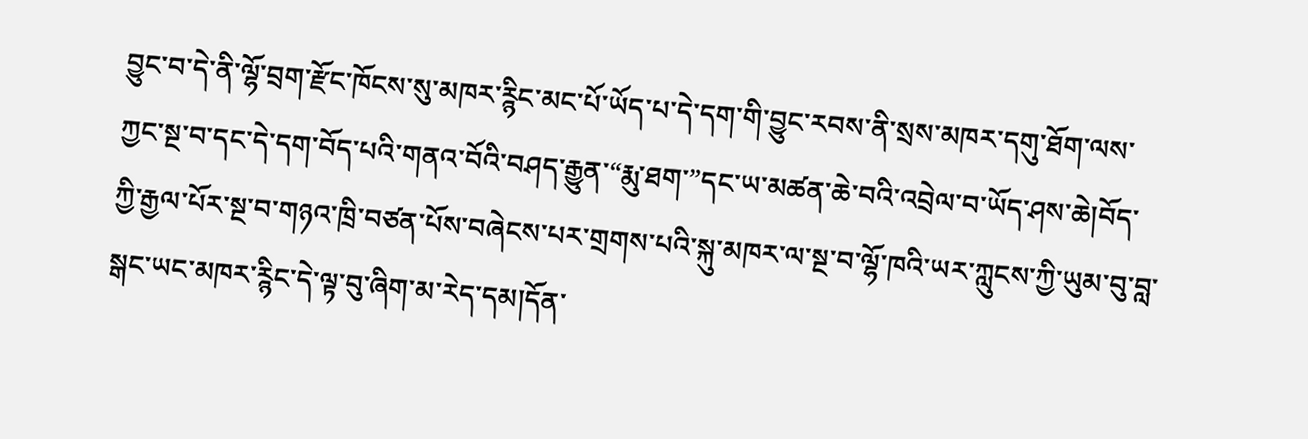བྱུང་བ་དེ་ནི་ལྷོ་བྲག་རྫོང་ཁོངས་སུ་མཁར་ཪྙིང་མང་པོ་ཡོད་པ་དེ་དག་གི་བྱུང་རབས་ནི་སྲས་མཁར་དགུ་ཐོག་ལས་ཀྱང་སྔ་བ་དང་དེ་དག་བོད་པའི་གནའ་བོའི་བཤད་རྒྱུན་“རྨུ་ཐག་”དང་ཡ་མཚན་ཆེ་བའི་འབྲེལ་བ་ཡོད་ཤས་ཆེ།བོད་ཀྱི་རྒྱལ་པོར་སྔ་བ་གཉའ་ཁྲི་བཙན་པོས་བཞེངས་པར་གྲགས་པའི་སྐུ་མཁར་ལ་སྔ་བ་ལྷོ་ཁའི་ཡར་ཀླུངས་ཀྱི་ཡུམ་བུ་བླ་སྒང་ཡང་མཁར་ཪྙིང་དེ་ལྟ་བུ་ཞིག་མ་རེད་དམ།དོན་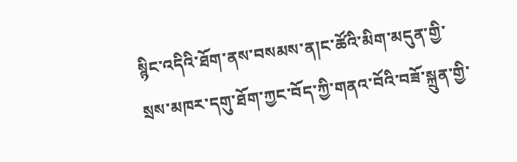སྙིང་འདིའི་ཐོག་ནས་བསམས་ན།ང་ཚོའི་མིག་མདུན་གྱི་སྲས་མཁར་དགུ་ཐོག་ཀྱང་བོད་ཀྱི་གནའ་བོའི་བཟོ་སྐྲུན་གྱི་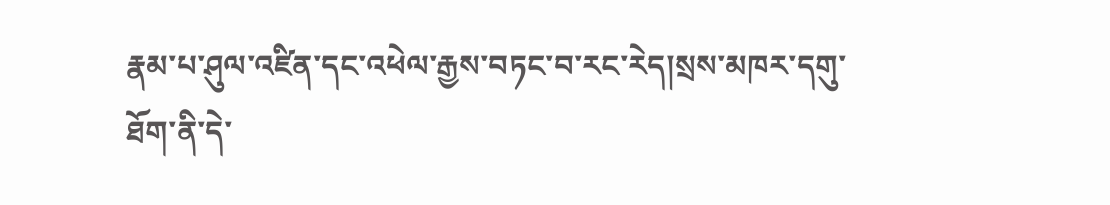རྣམ་པ་ཤུལ་འཛིན་དང་འཕེལ་རྒྱས་བཏང་བ་རང་རེད།སྲས་མཁར་དགུ་ཐོག་ནི་དེ་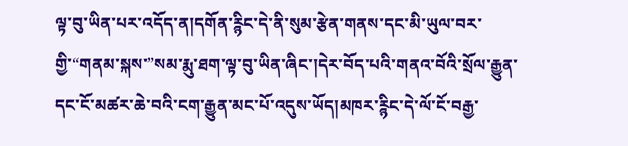ལྟ་བུ་ཡིན་པར་འདོད་ན།དགོན་ཪྙིང་དེ་ནི་སུམ་རྩེན་གནས་དང་མི་ཡུལ་བར་གྱི་“གནམ་སྐས་”སམ་རྨུ་ཐག་ལྟ་བུ་ཡིན་ཞིང་།དེར་བོད་པའི་གནའ་བོའི་སྲོལ་རྒྱུན་དང་ངོ་མཚར་ཆེ་བའི་ངག་རྒྱུན་མང་པོ་འདུས་ཡོད།མཁར་ཪྙིང་དེ་ལོ་ངོ་བརྒྱ་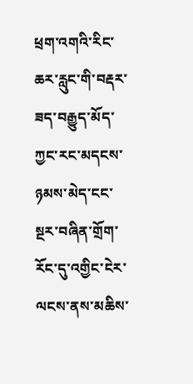ཕྲག་འགའི་རིང་ཆར་རླུང་གི་བརྡར་ཟད་བརྒྱུད་མོད་ཀྱང་རང་མདངས་ཉམས་མེད་ངང་སྔར་བཞིན་གྲོག་རོང་དུ་འགྱིང་ངེར་ལངས་ནས་མཆིས་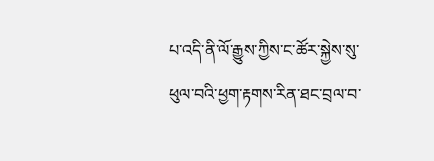པ་འདི་ནི་ལོ་རྒྱུས་ཀྱིས་ང་ཚོར་སྐྱེས་སུ་ཕུལ་བའི་ཕྱག་རྟགས་རིན་ཐང་བྲལ་བ་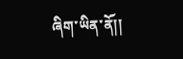ཞིག་ཡིན་ནོ།།